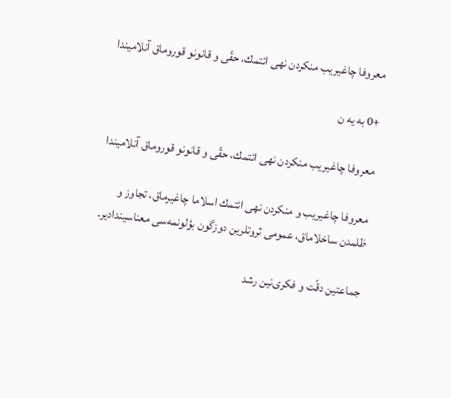معروفا چاغیریب منكردن نهی ائتمك، حقّی و قانونو قوروماق آنلامیندا

+0 به یه ن

معروفا چاغیریب منكردن نهی ائتمك، حقّی و قانونو قوروماق آنلامیندا

معروفا چاغیریب و منكردن نهی ائتمك اسلاما چاغیرماق، تجاوز و ظلمدن ساخلاماق، عمومی ثروتلرین دوزگون بؤلونمه‌سی معناسیندادیر.

جماعتین دقّت و فكری‌نین رشد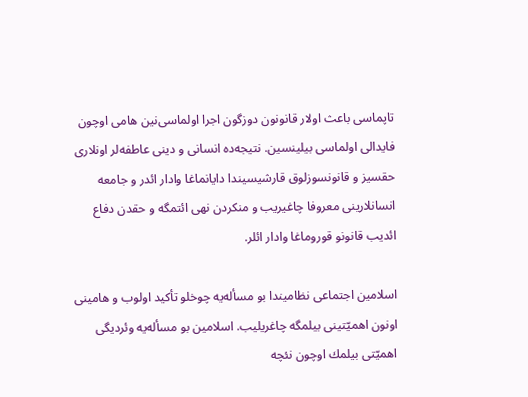تاپماسی باعث اولار قانونون دوزگون اجرا اولماسی‌نین هامی اوچون فایدالی اولماسی بیلینسین. نتیجه‌ده انسانی و دینی عاطفه‌لر اونلاری حقسیز و قانونسوزلوق قارشیسیندا دایانماغا وادار ائدر و جامعه‌ انسانلارینی معروفا چاغیریب و منكردن نهی ائتمگه و حقدن دفاع ائدیب قانونو قوروماغا وادار ائلر.

اسلامین اجتماعی نظامیندا بو مسأله‌یه چوخلو تأكید اولوب و هامینی اونون اهمیّتینی بیلمگه چاغریلیب. اسلامین بو مسأله‌یه وئردیگی اهمیّتی بیلمك اوچون نئچه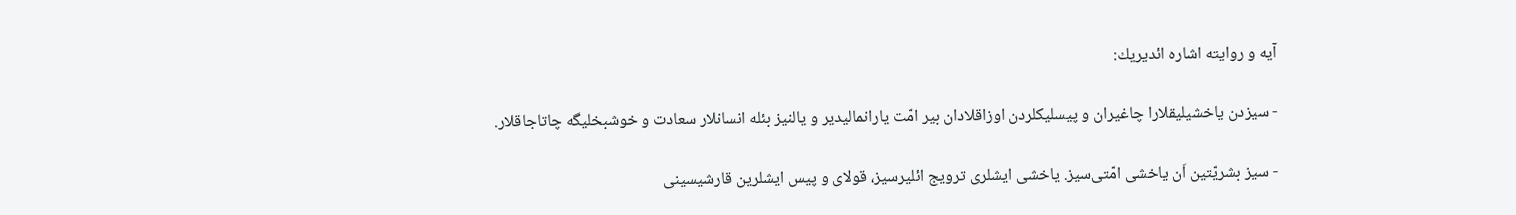آیه و روایته اشاره ائدیریك:

- سیزدن یاخشیلیقلارا چاغیران و پیسلیكلردن اوزاقلادان بیر امّت یارانمالیدیر و یالنیز بئله انسانلار سعادت و خوشبخلیگه چاتاجاقلار.

- سیز بشریّتین اَن یاخشی امّتی‌سیز. یاخشی ایشلری ترویج ائلیرسیز، قولای و پیس ایشلرین قارشیسینی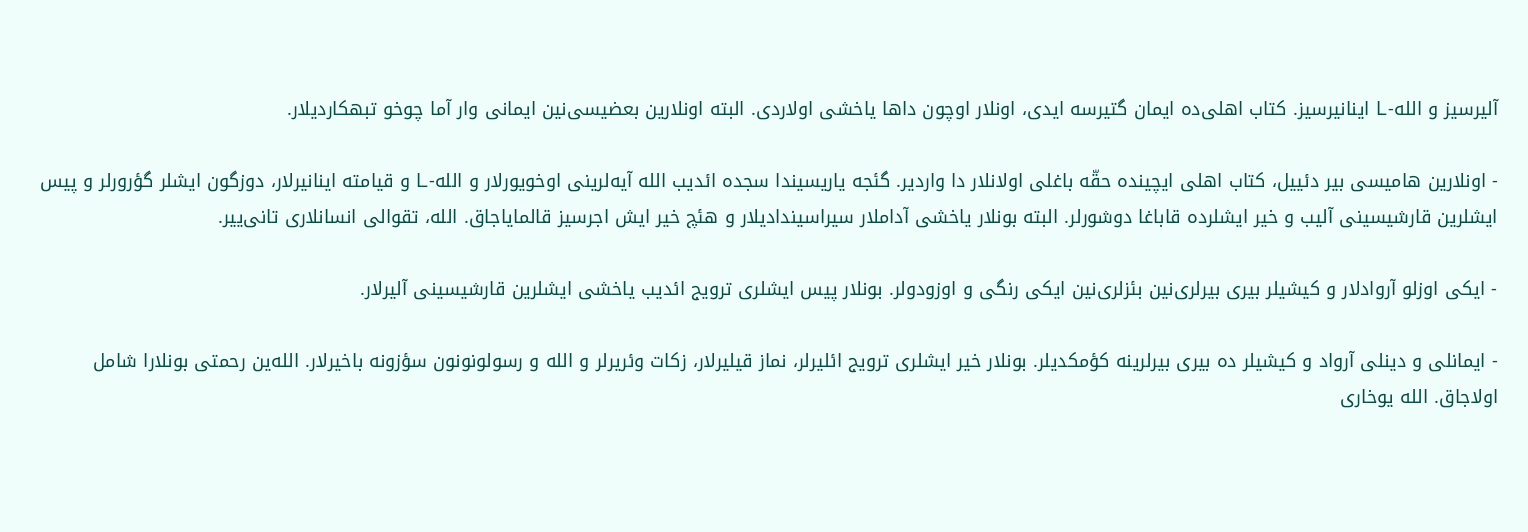آلیرسیز و الله‌-ـا اینانیرسیز. كتاب اهلی‌ده ایمان گتیرسه‌ ایدی، اونلار اوچون داها یاخشی اولاردی. البته اونلارین بعضیسی‌نین ایمانی وار آما چوخو تبهكاردیلار.

- اونلارین هامیسی بیر دئییل، كتاب اهلی ایچینده حقّه باغلی اولانلار دا واردیر. گئجه یاریسیندا سجده ائدیب الله آیه‌لرینی اوخویورلار و الله‌-ـا و قیامته اینانیرلار، دوزگون ایشلر گؤرورلر و پیس ایشلرین قارشیسینی آلیب و خیر ایشلرده قاباغا دوشورلر. البته بونلار یاخشی آداملار سیراسیندادیلار و هئچ خیر ایش اجرسیز قالمایاجاق. الله، تقوالی انسانلاری تانی‌ییر.

- ایكی اوزلو آروادلار و كیشیلر بیری بیرلری‌نین بئزلری‌نین ایكی رنگی و اوزودولر. بونلار پیس ایشلری ترویج ائدیب یاخشی ایشلرین قارشیسینی آلیرلار.

- ایمانلی و دینلی آرواد و كیشیلر‌ ده بیری بیرلرینه كؤمكدیلر. بونلار خیر ایشلری ترویج ائلیرلر، نماز قیلیرلار، زكات وئریرلر و الله و رسولونونون سؤزونه باخیرلار. الله‌ین رحمتی بونلارا شامل اولاجاق. الله یوخاری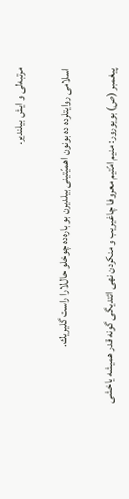مرتبه‌لی و ایش بیلندیر.

اسلامی روایتلرده ده بونون اهمیّتینی بیلدیرن بو باره‌ده چوخلو حال‌لارا راست گلیریك.

پیغمبر (ص) بویورور: منیم امّتیم معروفا چاغیریب و منكردن نهی ائتدیگی گونه‌ قدر همیشه یاخشی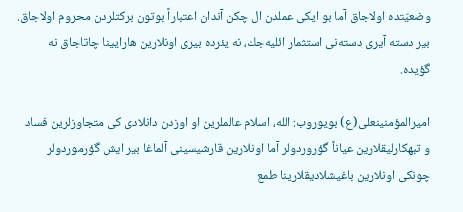وضعیّتده اولاجاق آما بو ایكی عملدن ال چكن آندان اعتباراً بوتون بركتلردن محروم اولاجاق. بیر دسته‌ آیری دسته‌نی استثمار ائلیه‌جك، نه یئرده بیری اونلارین هارایینا چاتاجاق نه گؤیده.

امیرالمؤمنینعلی(ع) بویوروب: الله، اسلام عالملرین او اوزدن دانلادی كی متجاوزلرین فساد و تبهكارلیقلارین عیاناً گؤروردولر آما اونلارین قارشیسینی آلماغا بیر ایش گؤرموردولر چونكی اونلارین باغیشلادیقلارینا طمع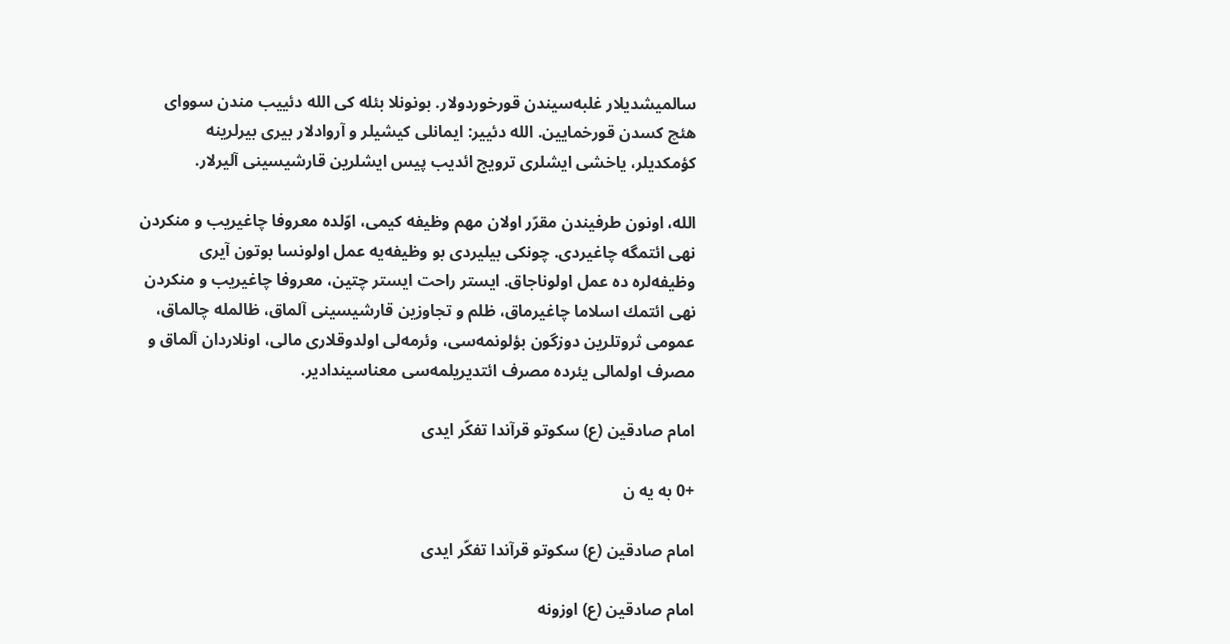سالمیشدیلار غلبه‌سیندن قورخوردولار. بونونلا بئله كی الله دئییب مندن سووای هئچ كسدن قورخمایین. الله دئییر: ایمانلی كیشیلر و آروادلار بیری بیرلرینه كؤمكدیلر، یاخشی ایشلری ترویج ائدیب پیس ایشلرین قارشیسینی آلیرلار.

الله، اونون طرفیندن مقرّر اولان مهم وظیفه كیمی، اوّلده معروفا چاغیریب و منكردن نهی ائتمگه چاغیردی. چونكی بیلیردی بو وظیفه‌یه عمل اولونسا بوتون آیری وظیفه‌لره ‌ده عمل اولوناجاق. ایستر راحت ایستر چتین، معروفا چاغیریب و منكردن نهی ائتمك اسلاما چاغیرماق، ظلم و تجاوزین قارشیسینی آلماق، ظالمله چالماق، عمومی ثروتلرین دوزگون بؤلونمه‌سی، وئرمه‌لی اولدوقلاری مالی، اونلاردان آلماق و مصرف اولمالی یئرده مصرف ائتدیریلمه‌سی معناسیندادیر.

امام صادقین (ع) سكوتو قرآندا تفكّر ایدی

+0 به یه ن

امام صادقین (ع) سكوتو قرآندا تفكّر ایدی

امام صادقین (ع) اوزونه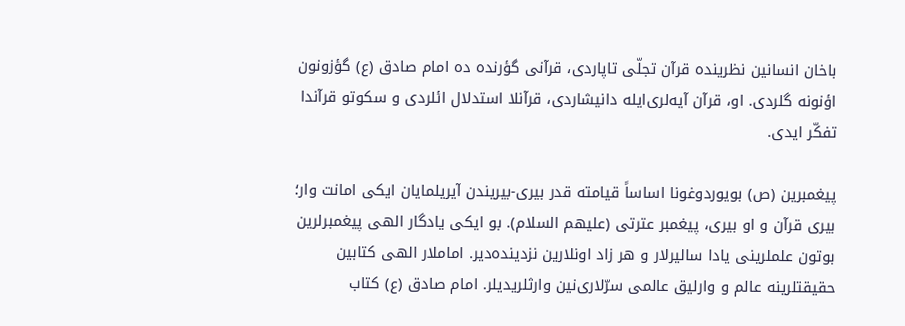باخان انسانین نظرینده قرآن تجلّی تاپاردی، قرآنی گؤرنده ده امام صادق (ع) گؤزونون اؤنونه گلردی. او، قرآن آیه‌لری‌ایله دانیشاردی، قرآنلا استدلال ائلردی و سكوتو قرآندا تفكّر ایدی.

پیغمبرین (ص) بویوردوغونا اساساً قیامته‌ قدر بیری-بیریندن آیریلمایان ایكی امانت وار؛ بیری قرآن و او بیری، پیغمبر عترتی (علیهم السلام). بو ایكی یادگار الهی پیغمبرلرین بوتون علملرینی یادا سالیرلار و هر زاد اونلارین نزدینده‌دیر. اماملار الهی كتابین حقیقتلرینه عالم و وارلیق عالمی سرّلاری‌نین وارثلریدیلر. امام صادق (ع) كتاب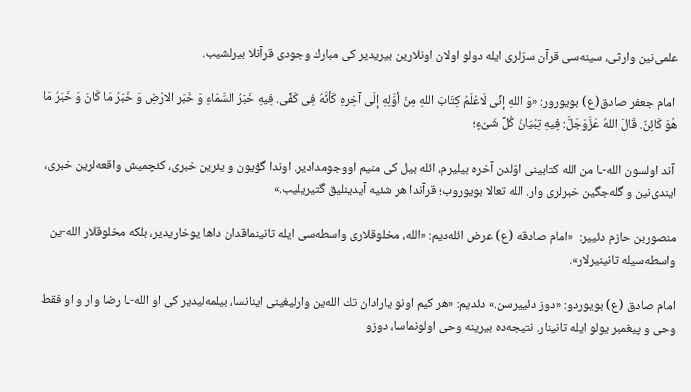علمی‌نین وارثی، سینه‌سی قرآن سرّلری ایله دولو اولان اونلارین بیریدیر كی مبارك وجودی قرآنلا بیرلشیب.

 امام‌ جعفر صادق‌(ع) بویورور: «وَ اللهِ إنِّی‌ لَاعْلَمُ كِتَابَ اللهِ مِنْ أوَّلِهِ إلَی‌ آخِرهِ كَأنَّهُ فِی‌ كَفِّی‌. فِیهِ خَبَرُ السَّمَاءِ وَ خَبَر الارْضِ وَ خَبَرُ مَا كَانَ وَ خَبَرُ مَا هُوَ كَائِنٌ. قَالَ اللهُ عَزَّوَجَلَّ: فِیهِ تِبْیَانُ كُلِّ شَیْءٍ؛

 آند اولسون الله-ـا من الله كتابینی اوّلدن آخره بیلیرم، ائله بیل كی منیم اووجومدادیر. اوندا گؤیون و یئرین خبری، كئچمیش واقعه‌لرین خبری، ایندی‌نین و گله‌جگین خبرلری وار. الله تعالا بویوروب؛ قرآندا هر شئیه آیدینلیق گتیریلیب.»

منصوربن حازم دئییر:  «امام صادقه (ع) عرض ائله‌دیم: «الله، مخلوقلاری واسطه‌سی ایله تانینماقدان داها یوخاریدیر، بلكه مخلوقلار الله-ین واسطه‌سیله تانینیرلار».

امام صادق (ع) بویوردو: «دوز دئییرسن.» دئدیم: «هر كیم اونو یارادان تك الله‌ین وارلیغینی اینانسا، بیلمه‌لیدیر كی او الله-ـا رضا وار و او فقط وحی و پیغمبر یولو ایله تانینار. نتیجه‌ده بیرینه وحی اولونماسا، دوزو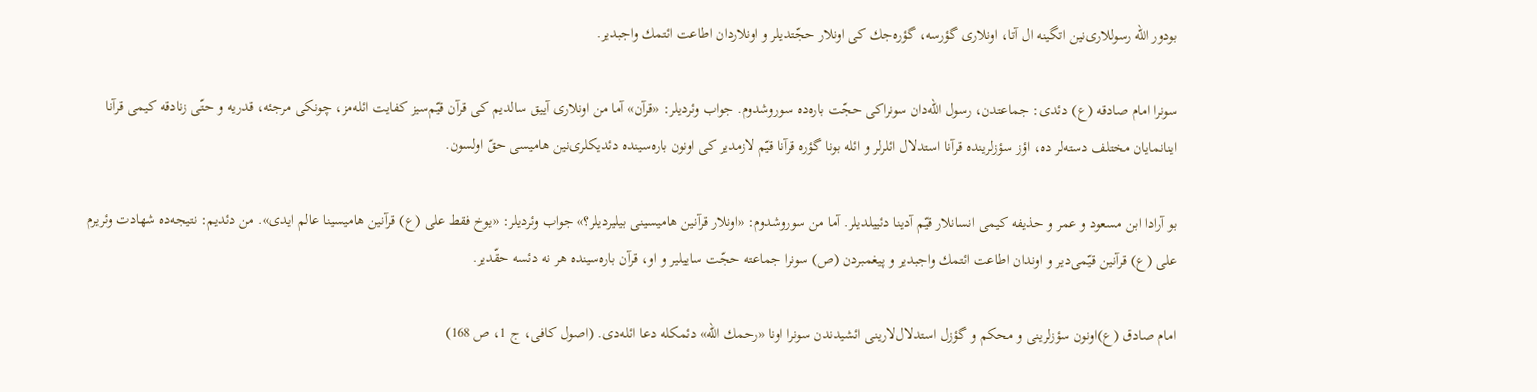بودور الله رسوللاری‌نین اتگینه ال آتا، اونلاری گؤرسه، گؤره‌جك كی اونلار حجّتدیلر و اونلاردان اطاعت ائتمك واجبدیر.

سونرا امام صادقه (ع) دئدی: جماعتدن، رسول الله‌دان سونراكی حجّت باره‌ده سوروشدوم. جواب وئردیلر: «قرآن» آما من اونلاری آییق سالدیم كی قرآن قیّم‌سیز كفایت ائله‌مز، چونكی مرجئه، قدریه و حتّى زنادقه كیمی قرآنا اینانمایان مختلف دسته‌لر ده، اؤز سؤزلرینده قرآنا استدلال ائلرلر و ائله بونا گؤره قرآنا قیّم لازمدیر كی اونون باره‌سینده دئدیكلری‌نین هامیسی حقّ اولسون.

بو آرادا ابن مسعود و عمر و حذیفه كیمی انسانلار قیّم آدینا دئییلدیلر. آما من سوروشدوم: «اونلار قرآنین هامیسینی بیلیردیلر؟» جواب وئردیلر: «یوخ فقط علی (ع) قرآنین هامیسینا عالم ایدی». من دئدیم: نتیجه‌ده شهادت وئریرم علی (ع) قرآنین قیّمی‌دیر و اوندان اطاعت ائتمك واجبدیر و پیغمبردن (ص) سونرا جماعته حجّت ساییلیر و او، قرآن باره‌سینده هر نه دئسه حقّدیر.

امام صادق (ع)اونون سؤزلرینی و محكم و گؤزل استدلال‌لارینی ائشیدندن سونرا اونا «رحمك الله» دئمكله دعا ائله‌دی. (اصول كافى، ج 1، ص 168)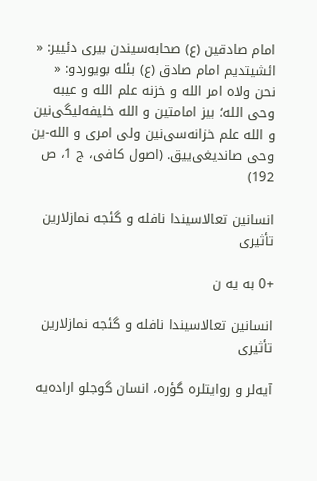امام صادقین (ع) صحابه‌سیندن بیری دئییر: « ائشیتدیم امام صادق (ع) بئله بویوردو: « نحن ولاه امر الله و خزنه علم الله و عیبه وحى الله؛ بیز امامتین و الله خلیفه‌لیگی‌نین و الله علم خزانه‌سی‌نین ولی امری و الله‌-ین وحی صاندیغی‌ییق. (اصول كافى، ج 1، ص 192)

انسانین تعالاسیندا نافله و گئجه نمازلارین تأثیری

+0 به یه ن

انسانین تعالاسیندا نافله و گئجه نمازلارین تأثیری

آیه‌لر و روایتلره گؤره، انسان گوجلو اراده‌یه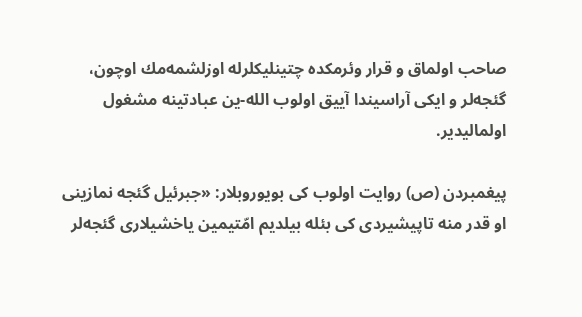صاحب اولماق و قرار وئرمكده چتینلیكلرله اوزلشمه‌مك اوچون، گئجه‌لر و ایكی آراسیندا آییق اولوب الله‌-ین عبادتینه مشغول اولمالیدیر.

پیغمبردن (ص) روایت اولوب كی بویوروبلار: «جبرئیل گئجه نمازینی او قدر منه تاپیشیردی كی بئله بیلدیم امّتیمین یاخشیلاری گئجه‌لر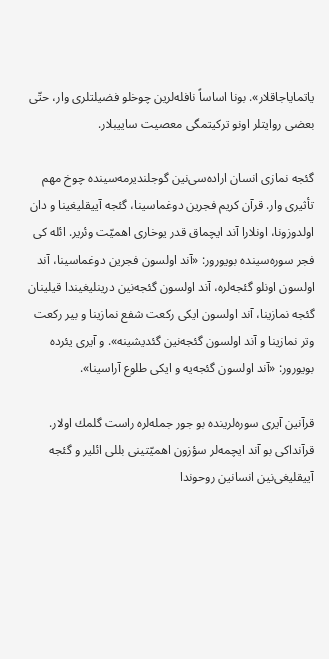یاتمایا‌جاقلار». بونا اساساً نافله‌لرین چوخلو فضیلتلری وار، حتّی بعضی روایتلر اونو تركیتمگی معصیت ساییبلار.

گئجه نمازی‌ انسان اراده‌سی‌نین گوجلندیرمه‌سینده چوخ مهم تأثیری وار. قرآن كریم فجرین دوغماسینا، گئجه آییقلیغینا و دان اولدوزونا، اونلارا آند ایچماق قدر یوخاری اهمیّت وئریر. ائله كی فجر سوره‌سینده بویورور: «آند اولسون فجرین دوغماسینا، آند اولسون اونلو گئجه‌لره، آند اولسون گئجه‌نین درینلیغیندا قیلینان گئجه نمازینا، آند اولسون ایكی ركعت شفع نمازینا و بیر ركعت وتر نمازینا و آند اولسون گئجه‌نین گئدیشینه». و آیری یئرده بویورور: «آند اولسون گئجه‌یه و ایكی طلوع آراسینا».

قرآنین آیری سوره‌لرینده بو جور جمله‌لره راست گلمك اولار. قرآنداكی بو آند ایچمه‌لر سؤزون اهمیّتینی بللی ائلیر و گئجه آییقلیغی‌نین انسانین روحوندا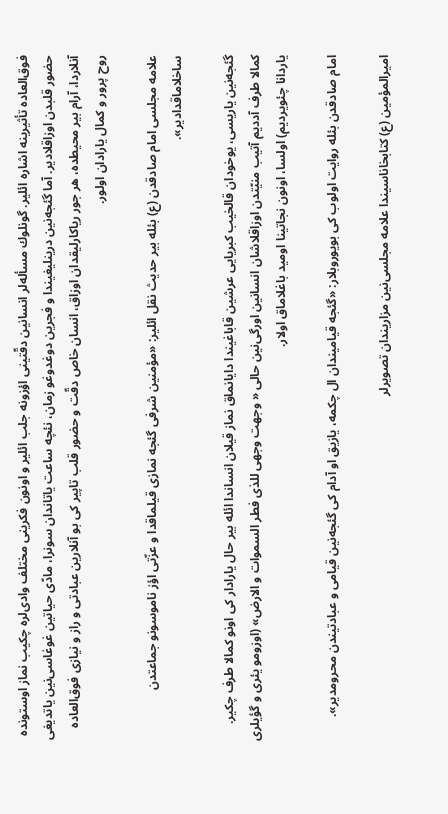فوق‌العاده تأثیرینه اشاره ائلیر. گونلوك مسأله‌لر انسانین دقّتینی اؤزونه جلب ائلیر و اونون فكرینی مختلف وادی‌لره چكیب نماز اوستونده حضور قلبدن اوزاقلادیر. آما گئجه‌نین درینلیغیندا و فجرین دوغدوغو زمان، نئچه ساعت یاتاندان سونرا، مادّی حیاتین غوغاسی‌نین یاتدیغی آنلاردا، آرام بیر محیطده، هر جور ریاكارلیقدان اوزاق، انسان خاص دقّت و حضور قلب تاپیر كی بو آنلارین عبادتی و راز و نیازی فوق‌العاده روح پرور و كمال یارادان اولور.

علامه مجلسی امام صادقدن (ع) بئله بیر حدیث نقل ائلیر: «مؤمنین شرفی گئجه‌ نمازی قیلماقدا و عزّتی اؤز ناموسونو جماعتدن ساخلاماقدادیر».

گئجه‌نین یاریسی، یوخودان قالخیب كبریایی عرشین قاباغیندا دایانماق نماز قیلان انساندا ائله بیر حال یارادار كی اونو كمالا طرف چكیر. كمالا طرف آددیم آتیب منیّتدن اوزاقلاشان انسانین اورگی‌نین حالی « وجهت وجهی للذی فطر السموات و الارض» (اوزومو یئری و گؤیلری یاردانا چئویردیم) اولسا، اونون نجاتینا اومید باغلاماق اولار.

امام صادقدن بئله روایت اولوب كی بویوروبلار: «گئجه‌ قیامیندان ال چكمه، یازیق او آدام كی گئجه‌نین قیامی و عبادتیندن محرومدیر».

امیرالمؤمین (ع) كتابخاناسیندا علامه مجلسی‌نین مزاریندان تصویرلر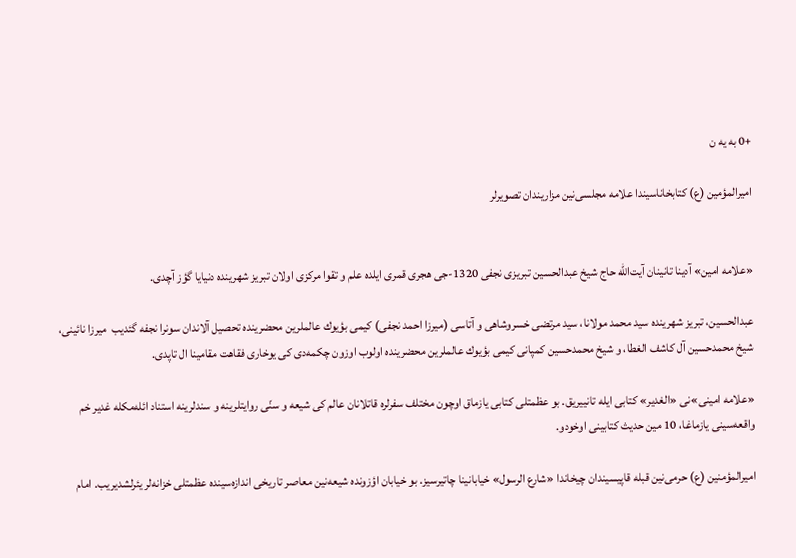+0 به یه ن

امیرالمؤمین (ع) كتابخاناسیندا علامه مجلسی‌نین مزاریندان تصویرلر


«علامه امین» آدینا تانینان آیت‌الله حاج شیخ عبدالحسین تبریزی نجفی 1320-جی هجری قمری ایلده علم و تقوا مركزی اولان تبریز شهرینده دنیایا گؤز آچدی.

عبدالحسین، تبریز شهرینده سید محمد مولانا، سید مرتضی خسروشاهی و آتاسی (میرزا احمد نجفی) كیمی بؤیوك عالملرین محضرینده تحصیل آلاندان سونرا نجفه گئدیب  میرزا نائینی، شیخ محمدحسین آل كاشف الغطا، و شیخ محمدحسین كمپانی كیمی بؤیوك عالملرین محضرینده اولوب اوزون چكمه‌دی كی یوخاری فقاهت مقامینا ال تاپدی.

«علامه امینی»نی «الغدیر» كتابی ایله تانییریق. بو عظمتلی كتابی یازماق اوچون مختلف سفرلره قاتلانان عالم كی شیعه و سنّی روایتلرینه و سندلرینه استناد ائله‌مكله غدیر خم واقعه‌سینی یازماغا، 10 مین حدیث كتابینی اوخودو.

امیرالمؤمنین (ع) حرمی‌نین قبله قاپیسیندان چیخاندا «شارع الرسول» خیابانینا چاتیرسیز. بو خیابان اؤزونده شیعه‌نین معاصر تاریخی اندازه‌سینده عظمتلی خزانه‌لر یئرلشدیریب. امام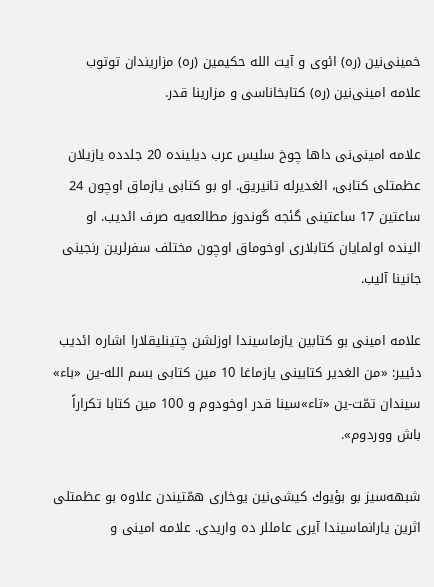خمینی‌نین (ره) ائوی و آیت الله حكیمین (ره) مزاریندان توتوب علامه امینی‌نین (ره) كتابخاناسی و مزارینا قدر.

علامه امینی‌نی داها چوخ سلیس عرب دیلینده 20 جلدده یازیلان عظمتلی كتابی، الغدیرله تانیریق. او بو كتابی یازماق اوچون 24 ساعتین 17 ساعتینی گئجه گوندوز مطالعه‌یه صرف ائدیب. او الینده اولمایان كتابلاری اوخوماق اوچون مختلف سفرلرین رنجینی جانینا آلیب.

علامه امینی بو كتابین یازماسیندا اوزلشن چتینلیقلارا اشاره ائدیب دئییر: «من الغدیر كتابینی یازماغا 10 مین كتابی بسم الله‌-ین «باء» سیندان تمّت‌-ین «تاء»سینا قدر اوخودوم و 100 مین كتابا تكراراً باش ووردوم».

شبهه‌سیز بو بؤیوك كیشی‌نین یوخاری همّتیندن علاوه بو عظمتلی اثرین یارانماسیندا آیری عامللر ده واریدی. علامه امینی و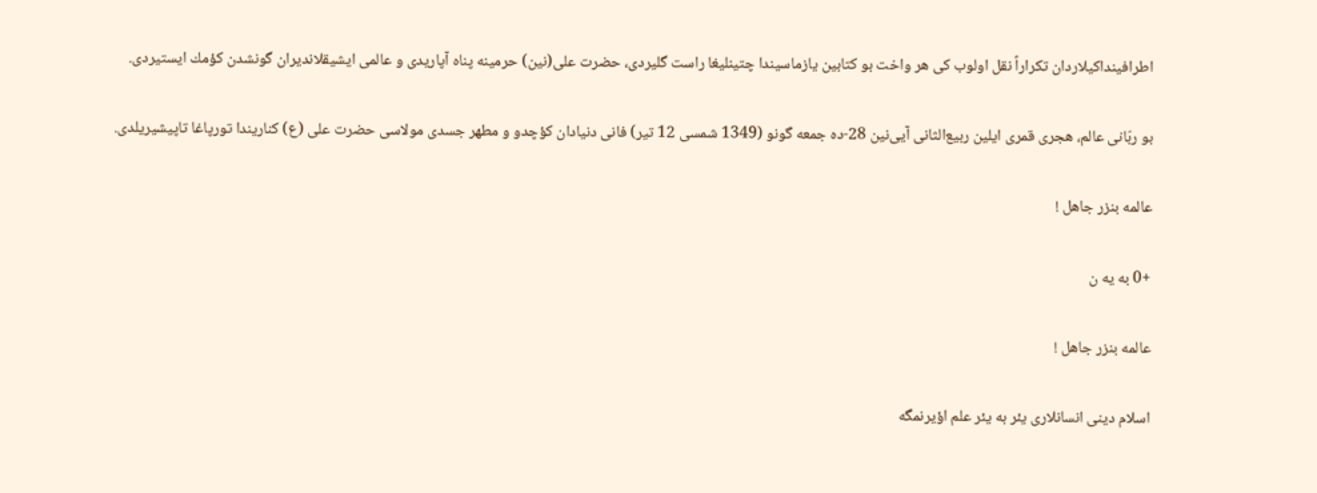اطرافینداكیلاردان تكراراً نقل اولوب كی هر واخت بو كتابین یازماسیندا چتینلیغا راست گلیردی، حضرت علی‌(نین) حرمینه پناه آپاریدی و عالمی ایشیقلاندیران گونشدن كؤمك ایستیردی.

بو ربّانی عالم، هجری قمری ایلین ربیع‌الثانی آیی‌نین 28-ده جمعه گونو (1349 شمسی 12 تیر) فانی دنیادان كؤچدو و مطهر جسدی مولاسی حضرت علی (ع) كناریندا تورپاغا تاپیشیریلدی.

عالمه بنزر جاهل !

+0 به یه ن

عالمه بنزر جاهل !

اسلام دینی انسانلاری یئر به یئر علم اؤیرنمگه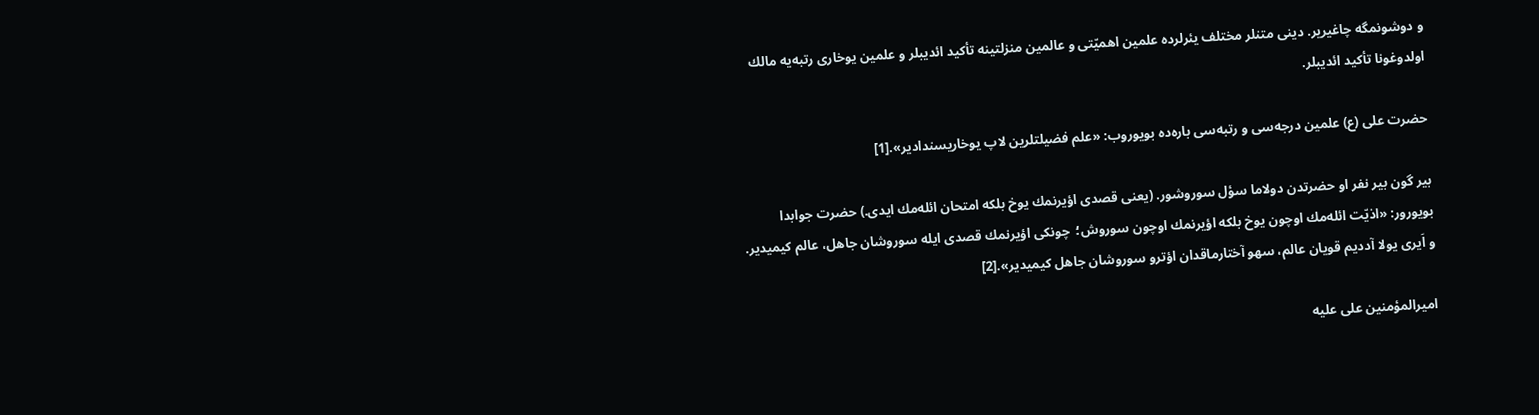و دوشونمگه چاغیریر. دینی متنلر مختلف یئرلرده علمین اهمیّتی و عالمین منزلتینه تأكید ائدیبلر و علمین یوخاری رتبه‌یه مالك اولدوغونا تأكید ائدیبلر.

حضرت علی (ع) علمین درجه‌سی و رتبه‌سی باره‌ده بویوروب: «علم فضیلتلرین لاپ یوخاریسندادیر».[1]

بیر گون بیر نفر او حضرتدن دولاما سؤل سوروشور. (یعنی قصدی اؤیرنمك یوخ بلكه امتحان ائله‌مك ایدی.) حضرت جوابدا بویورور: «اذیّت ائله‌‌مك اوچون یوخ بلكه اؤیرنمك اوچون سوروش؛  چونكی اؤیرنمك قصدی ایله سوروشان جاهل، عالم كیمیدیر. و اَیری یولا آددیم قویان عالم، سهو آختارماقدان اؤترو سوروشان جاهل كیمیدیر».[2]

امیرالمؤمنین علی علیه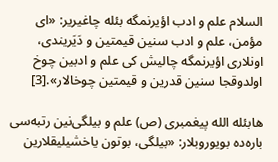السلام علم و ادب اؤیرنمگه بئله چاغیریر: «ای مؤمن، علم و ادب سنین قیمتین و دَیَریندی، اونلاری اؤیرنمگه چالیش كی علم و ادبین چوخ اولدوقجا سنین قدرین و قیمتین چوخالار».[3]

هابئله الله پیغمبری (ص) علم و بیلگی‌نین رتبه‌سی باره‌ده بویوروبلار: «بیلگی، بوتون یاخشیلیقلارین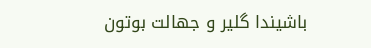باشیندا گلیر و جهالت بوتون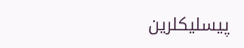پیسلیكلرین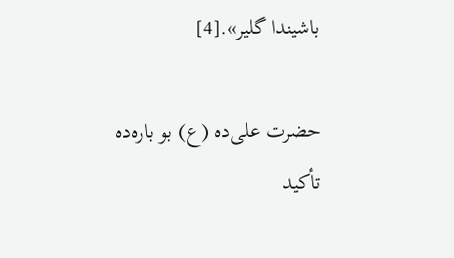باشیندا گلیر».[4]

حضرت علی‌ده (ع) بو باره‌ده تأكید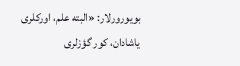بویورورلار: «البته علم، اوركلری یاشادان، كور گؤزلری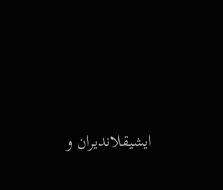ایشیقلاندیران و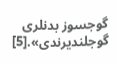گوجسوز بدنلری گوجلندیرندی».[5]